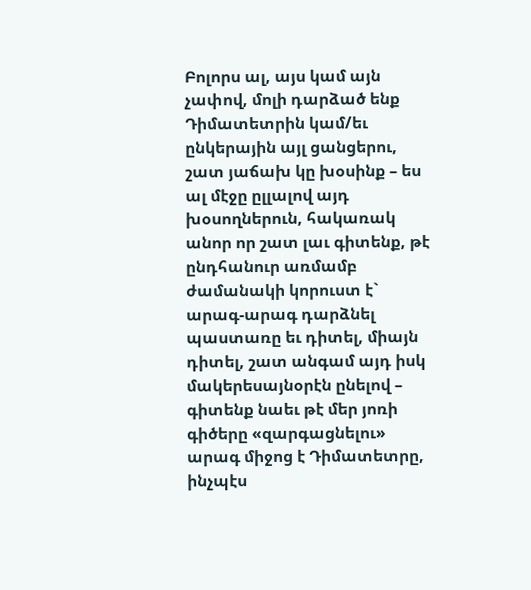Բոլորս ալ, այս կամ այն չափով, մոլի դարձած ենք Դիմատետրին կամ/եւ ընկերային այլ ցանցերու, շատ յաճախ կը խօսինք – ես ալ մէջը ըլլալով այդ խօսողներուն, հակառակ անոր որ շատ լաւ գիտենք, թէ ընդհանուր առմամբ ժամանակի կորուստ է` արագ-արագ դարձնել պաստառը եւ դիտել, միայն դիտել, շատ անգամ այդ իսկ մակերեսայնօրէն ընելով – գիտենք նաեւ թէ մեր յոռի գիծերը «զարգացնելու» արագ միջոց է Դիմատետրը, ինչպէս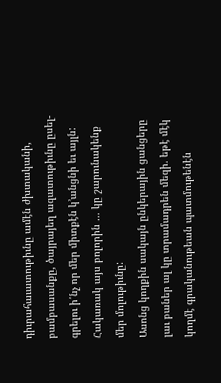դիւրահաւատութիւնը ամէն ժխտականի, բամբասանքը, ծայրայեղ ազատութիւնը ըսել-գրելու ի՛նչ որ մեր միտքէն կ’անցնի եւ այլն: Հակառակ այս բոլորին … կը շարունակենք մեր մոլութիւնը:
Ասոնց կողքին սակայն ընկերային ցանցերը լաւ բաներ ալ կը տրամադրեն մեզի. եթէ մէկ կողմէ գրականութեան պատմութենէն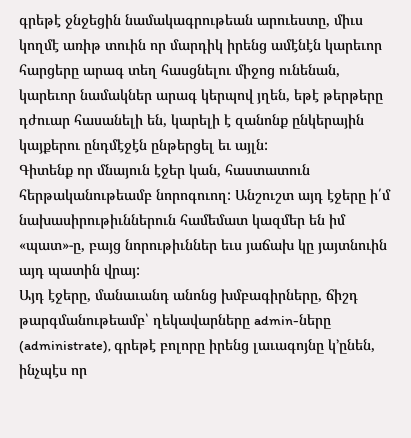գրեթէ ջնջեցին նամակագրութեան արուեստը, միւս կողմէ առիթ տուին որ մարդիկ իրենց ամէնէն կարեւոր հարցերը արագ տեղ հասցնելու միջոց ունենան, կարեւոր նամակներ արագ կերպով յղեն, եթէ թերթերը դժուար հասանելի են, կարելի է զանոնք ընկերային կայքերու ընդմէջէն ընթերցել եւ այլն:
Գիտենք որ մնայուն էջեր կան, հաստատուն հերթականութեամբ նորոգուող: Անշուշտ այդ էջերը ի՛մ նախասիրութիւններուն համեմատ կազմեր են իմ «պատ»-ը, բայց նորութիւններ եւս յաճախ կը յայտնուին այդ պատին վրայ:
Այդ էջերը, մանաւանդ անոնց խմբագիրները, ճիշդ թարգմանութեամբ՝ ղեկավարները admin-ները (administrate), գրեթէ բոլորը իրենց լաւագոյնը կ’ընեն, ինչպէս որ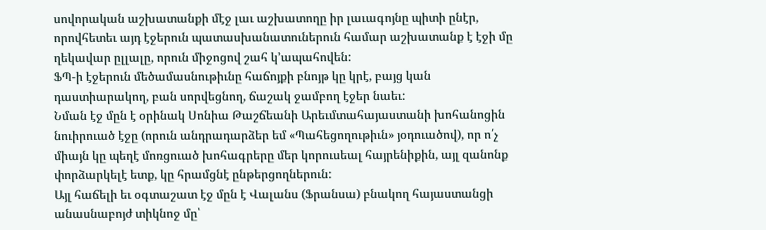սովորական աշխատանքի մէջ լաւ աշխատողը իր լաւագոյնը պիտի ընէր, որովհետեւ այդ էջերուն պատասխանատուներուն համար աշխատանք է էջի մը ղեկավար ըլլալը, որուն միջոցով շահ կ’ապահովեն:
ՖՊ-ի էջերուն մեծամասնութիւնը հաճոյքի բնոյթ կը կրէ, բայց կան դաստիարակող, բան սորվեցնող, ճաշակ ջամբող էջեր նաեւ:
Նման էջ մըն է օրինակ Սոնիա Թաշճեանի Արեւմտահայաստանի խոհանոցին նուիրուած էջը (որուն անդրադարձեր եմ «Պահեցողութիւն» յօդուածով), որ ո՛չ միայն կը պեղէ մոռցուած խոհագրերը մեր կորուսեալ հայրենիքին, այլ զանոնք փորձարկելէ ետք, կը հրամցնէ ընթերցողներուն:
Այլ հաճելի եւ օգտաշատ էջ մըն է Վալանս (Ֆրանսա) բնակող հայաստանցի անասնաբոյժ տիկնոջ մը՝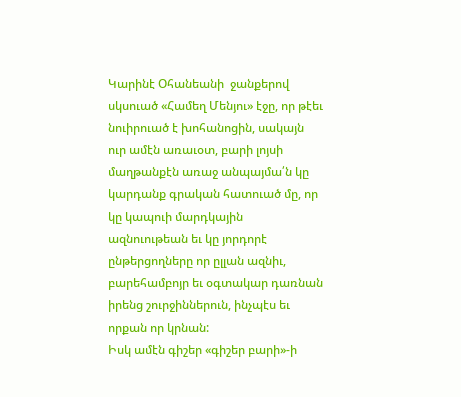Կարինէ Օհանեանի  ջանքերով սկսուած «Համեղ Մենյու» էջը, որ թէեւ նուիրուած է խոհանոցին, սակայն ուր ամէն առաւօտ, բարի լոյսի մաղթանքէն առաջ անպայմա՛ն կը կարդանք գրական հատուած մը, որ կը կապուի մարդկային ազնուութեան եւ կը յորդորէ ընթերցողները որ ըլլան ազնիւ, բարեհամբոյր եւ օգտակար դառնան իրենց շուրջիններուն, ինչպէս եւ որքան որ կրնան:
Իսկ ամէն գիշեր «գիշեր բարի»-ի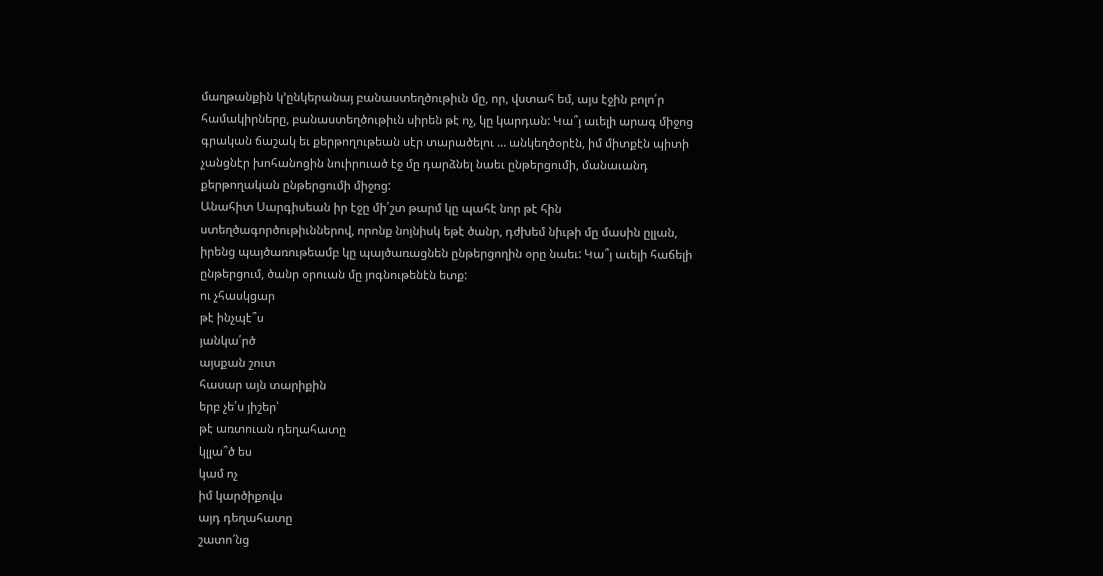մաղթանքին կ’ընկերանայ բանաստեղծութիւն մը, որ, վստահ եմ, այս էջին բոլո՛ր համակիրները, բանաստեղծութիւն սիրեն թէ ոչ, կը կարդան: Կա՞յ աւելի արագ միջոց գրական ճաշակ եւ քերթողութեան սէր տարածելու … անկեղծօրէն, իմ միտքէն պիտի չանցնէր խոհանոցին նուիրուած էջ մը դարձնել նաեւ ընթերցումի, մանաւանդ քերթողական ընթերցումի միջոց:
Անահիտ Սարգիսեան իր էջը մի՛շտ թարմ կը պահէ նոր թէ հին ստեղծագործութիւններով, որոնք նոյնիսկ եթէ ծանր, դժխեմ նիւթի մը մասին ըլլան, իրենց պայծառութեամբ կը պայծառացնեն ընթերցողին օրը նաեւ: Կա՞յ աւելի հաճելի ընթերցում, ծանր օրուան մը յոգնութենէն ետք:
ու չհասկցար
թէ ինչպէ՞ս
յանկա՛րծ
այսքան շուտ
հասար այն տարիքին
երբ չե՛ս յիշեր՝
թէ առտուան դեղահատը
կլլա՞ծ ես
կամ ոչ
իմ կարծիքովս
այդ դեղահատը
շատո՜նց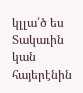կլլա՛ծ ես
Տակաւին կան հայերէնին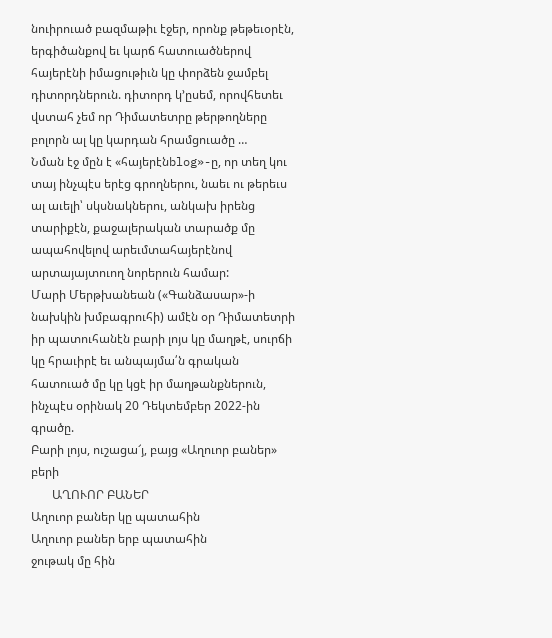նուիրուած բազմաթիւ էջեր, որոնք թեթեւօրէն, երգիծանքով եւ կարճ հատուածներով հայերէնի իմացութիւն կը փորձեն ջամբել դիտորդներուն. դիտորդ կ’ըսեմ, որովհետեւ վստահ չեմ որ Դիմատետրը թերթողները բոլորն ալ կը կարդան հրամցուածը …
Նման էջ մըն է «հայերէնblog»-ը, որ տեղ կու տայ ինչպէս երէց գրողներու, նաեւ ու թերեւս ալ աւելի՝ սկսնակներու, անկախ իրենց տարիքէն, քաջալերական տարածք մը ապահովելով արեւմտահայերէնով արտայայտուող նորերուն համար:
Մարի Մերթխանեան («Գանձասար»-ի նախկին խմբագրուհի) ամէն օր Դիմատետրի իր պատուհանէն բարի լոյս կը մաղթէ, սուրճի կը հրաւիրէ եւ անպայմա՛ն գրական հատուած մը կը կցէ իր մաղթանքներուն, ինչպէս օրինակ 20 Դեկտեմբեր 2022-ին գրածը.
Բարի լոյս, ուշացա՜յ, բայց «Աղուոր բաներ» բերի
       ԱՂՈՒՈՐ ԲԱՆԵՐ
Աղուոր բաներ կը պատահին
Աղուոր բաներ երբ պատահին
ջութակ մը հին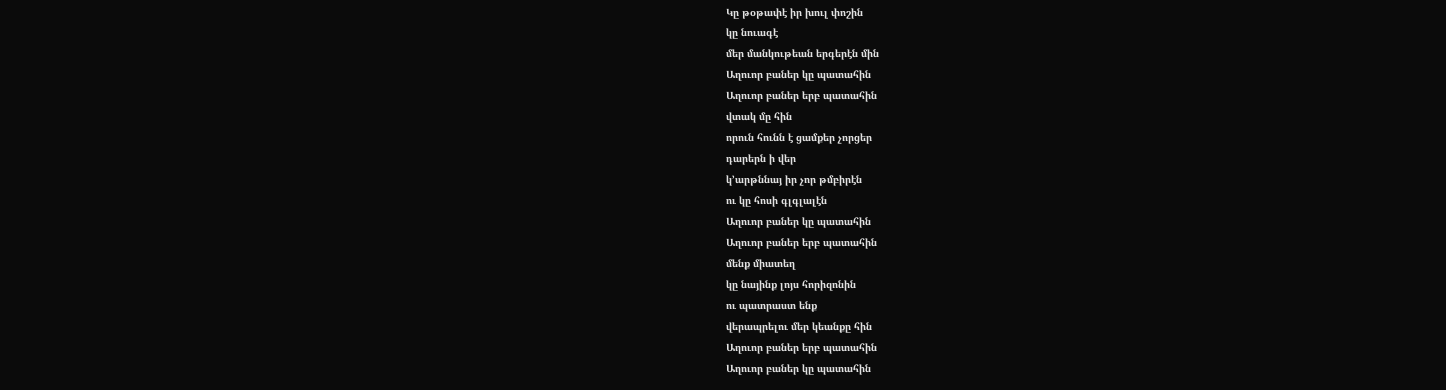Կը թօթափէ իր խուլ փոշին
կը նուագէ
մեր մանկութեան երգերէն մին
Աղուոր բաներ կը պատահին
Աղուոր բաներ երբ պատահին
վտակ մը հին
որուն հունն է ցամքեր չորցեր
դարերն ի վեր
կ’արթննայ իր չոր թմբիրէն
ու կը հոսի գլգլալէն
Աղուոր բաներ կը պատահին
Աղուոր բաներ երբ պատահին
մենք միատեղ
կը նայինք լոյս հորիզոնին
ու պատրաստ ենք
վերապրելու մեր կեանքը հին
Աղուոր բաներ երբ պատահին
Աղուոր բաներ կը պատահին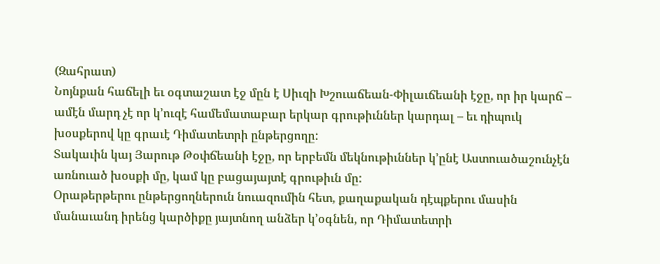(Զահրատ)
Նոյնքան հաճելի եւ օգտաշատ էջ մըն է Սիւզի Խշուաճեան-Փիլաւճեանի էջը, որ իր կարճ – ամէն մարդ չէ որ կ’ուզէ համեմատաբար երկար գրութիւններ կարդալ – եւ դիպուկ խօսքերով կը գրաւէ Դիմատետրի ընթերցողը:
Տակաւին կայ Յարութ Թօփճեանի էջը, որ երբեմն մեկնութիւններ կ’ընէ Աստուածաշունչէն առնուած խօսքի մը, կամ կը բացայայտէ գրութիւն մը:
Օրաթերթերու ընթերցողներուն նուազումին հետ, քաղաքական դէպքերու մասին մանաւանդ իրենց կարծիքը յայտնող անձեր կ’օգնեն, որ Դիմատետրի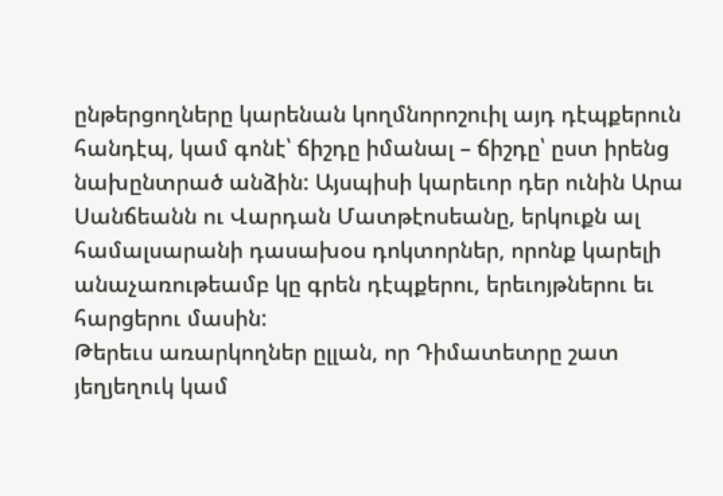ընթերցողները կարենան կողմնորոշուիլ այդ դէպքերուն հանդէպ, կամ գոնէ՝ ճիշդը իմանալ – ճիշդը՝ ըստ իրենց նախընտրած անձին: Այսպիսի կարեւոր դեր ունին Արա Սանճեանն ու Վարդան Մատթէոսեանը, երկուքն ալ համալսարանի դասախօս դոկտորներ, որոնք կարելի անաչառութեամբ կը գրեն դէպքերու, երեւոյթներու եւ հարցերու մասին:
Թերեւս առարկողներ ըլլան, որ Դիմատետրը շատ յեղյեղուկ կամ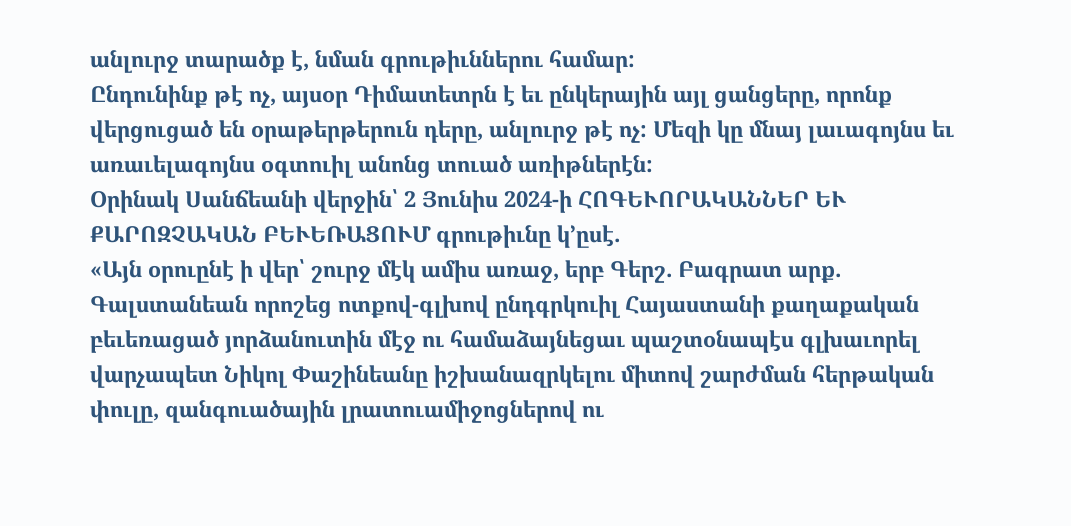անլուրջ տարածք է, նման գրութիւններու համար:
Ընդունինք թէ ոչ, այսօր Դիմատետրն է եւ ընկերային այլ ցանցերը, որոնք վերցուցած են օրաթերթերուն դերը, անլուրջ թէ ոչ: Մեզի կը մնայ լաւագոյնս եւ առաւելագոյնս օգտուիլ անոնց տուած առիթներէն:
Օրինակ Սանճեանի վերջին՝ 2 Յունիս 2024-ի ՀՈԳԵՒՈՐԱԿԱՆՆԵՐ ԵՒ ՔԱՐՈԶՉԱԿԱՆ ԲԵՒԵՌԱՑՈՒՄ գրութիւնը կ’ըսէ.
«Այն օրուընէ ի վեր՝ շուրջ մէկ ամիս առաջ, երբ Գերշ. Բագրատ արք. Գալստանեան որոշեց ոտքով-գլխով ընդգրկուիլ Հայաստանի քաղաքական բեւեռացած յորձանուտին մէջ ու համաձայնեցաւ պաշտօնապէս գլխաւորել վարչապետ Նիկոլ Փաշինեանը իշխանազրկելու միտով շարժման հերթական փուլը, զանգուածային լրատուամիջոցներով ու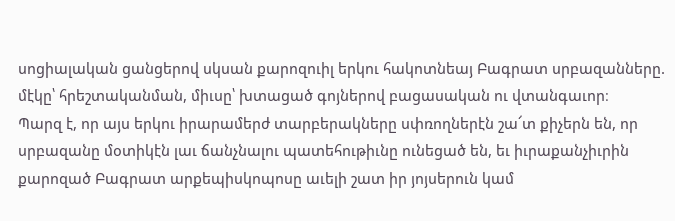սոցիալական ցանցերով սկսան քարոզուիլ երկու հակոտնեայ Բագրատ սրբազանները. մէկը՝ հրեշտականման, միւսը՝ խտացած գոյներով բացասական ու վտանգաւոր։
Պարզ է, որ այս երկու իրարամերժ տարբերակները սփռողներէն շա՜տ քիչերն են, որ սրբազանը մօտիկէն լաւ ճանչնալու պատեհութիւնը ունեցած են, եւ իւրաքանչիւրին քարոզած Բագրատ արքեպիսկոպոսը աւելի շատ իր յոյսերուն կամ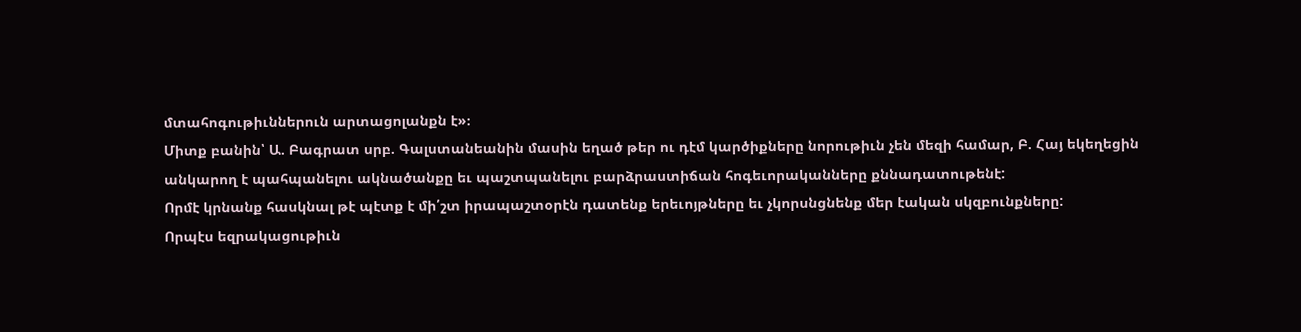մտահոգութիւններուն արտացոլանքն է»։
Միտք բանին՝ Ա. Բագրատ սրբ. Գալստանեանին մասին եղած թեր ու դէմ կարծիքները նորութիւն չեն մեզի համար, Բ. Հայ եկեղեցին անկարող է պահպանելու ակնածանքը եւ պաշտպանելու բարձրաստիճան հոգեւորականները քննադատութենէ:
Որմէ կրնանք հասկնալ թէ պէտք է մի՛շտ իրապաշտօրէն դատենք երեւոյթները եւ չկորսնցնենք մեր էական սկզբունքները:
Որպէս եզրակացութիւն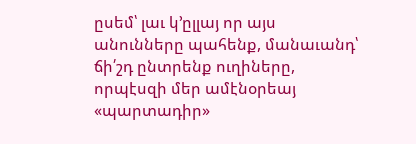ըսեմ՝ լաւ կ’ըլլայ որ այս անունները պահենք, մանաւանդ՝ ճի՛շդ ընտրենք ուղիները, որպէսզի մեր ամէնօրեայ «պարտադիր»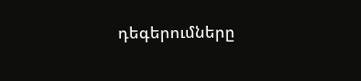դեգերումները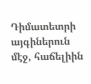Դիմատետրի այգիներուն մէջ, հաճելիին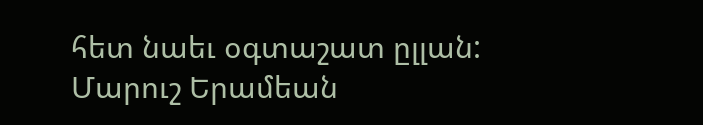հետ նաեւ օգտաշատ ըլլան:
Մարուշ Երամեան